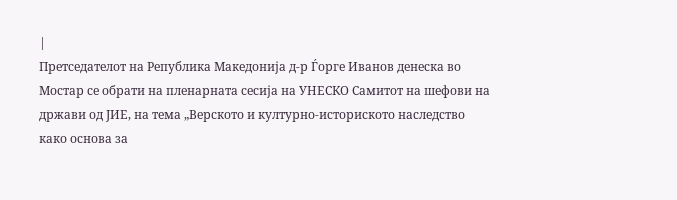|
Претседателот на Република Македонија д-р Ѓорге Иванов денеска во Мостар се обрати на пленарната сесија на УНЕСКО Самитот на шефови на држави од ЈИЕ, на тема „Верското и културно-историското наследство како основа за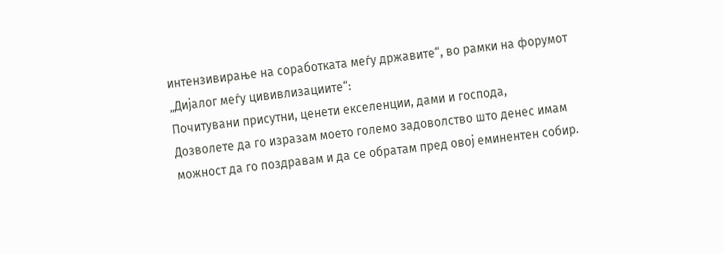интензивирање на соработката меѓу државите“, во рамки на форумот „Дијалог меѓу цививлизациите“:
Почитувани присутни, ценети екселенции, дами и господа,
Дозволете да го изразам моето големо задоволство што денес имам можност да го поздравам и да се обратам пред овој еминентен собир.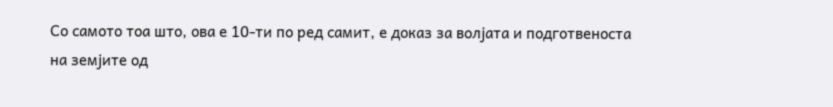Со самото тоа што, ова е 10-ти по ред самит, е доказ за волјата и подготвеноста на земјите од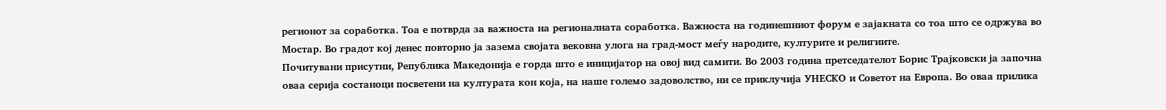регионот за соработка. Тоа е потврда за важноста на регионалната соработка. Важноста на годинешниот форум е зајакната со тоа што се одржува во Мостар. Во градот кој денес повторно ја зазема својата вековна улога на град-мост меѓу народите, културите и религиите.
Почитувани присутни, Република Македонија е горда што е иницијатор на овој вид самити. Во 2003 година претседателот Борис Трајковски ја започна оваа серија состаноци посветени на културата кон која, на наше големо задоволство, ни се приклучија УНЕСКО и Советот на Европа. Во оваа прилика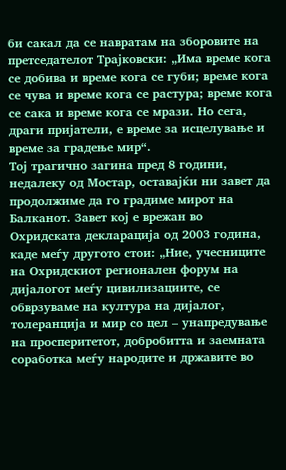би сакал да се навратам на зборовите на претседателот Трајковски: „Има време кога се добива и време кога се губи; време кога се чува и време кога се растура; време кога се сака и време кога се мрази. Но сега, драги пријатели, е време за исцелување и време за градење мир“.
Тој трагично загина пред 8 години, недалеку од Мостар, оставајќи ни завет да продолжиме да го градиме мирот на Балканот. Завет кој е врежан во Охридската декларација од 2003 година, каде меѓу другото стои: „Ние, учесниците на Охридскиот регионален форум на дијалогот меѓу цивилизациите, се обврзуваме на култура на дијалог, толеранција и мир со цел – унапредување на просперитетот, добробитта и заемната соработка меѓу народите и државите во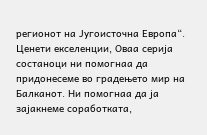регионот на Југоисточна Европа“.
Ценети екселенции, Оваа серија состаноци ни помогнаа да придонесеме во градењето мир на Балканот. Ни помогнаа да ја зајакнеме соработката,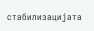стабилизацијата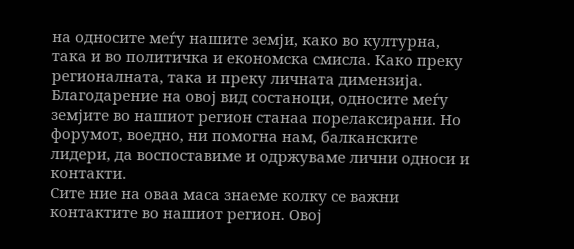на односите меѓу нашите земји, како во културна, така и во политичка и економска смисла. Како преку регионалната, така и преку личната димензија. Благодарение на овој вид состаноци, односите меѓу земјите во нашиот регион станаа порелаксирани. Но форумот, воедно, ни помогна нам, балканските лидери, да воспоставиме и одржуваме лични односи и контакти.
Сите ние на оваа маса знаеме колку се важни контактите во нашиот регион. Овој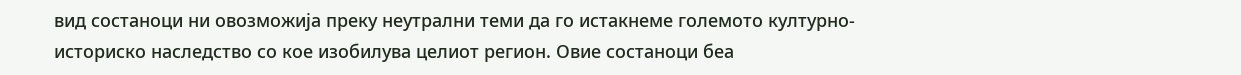вид состаноци ни овозможија преку неутрални теми да го истакнеме големото културно-историско наследство со кое изобилува целиот регион. Овие состаноци беа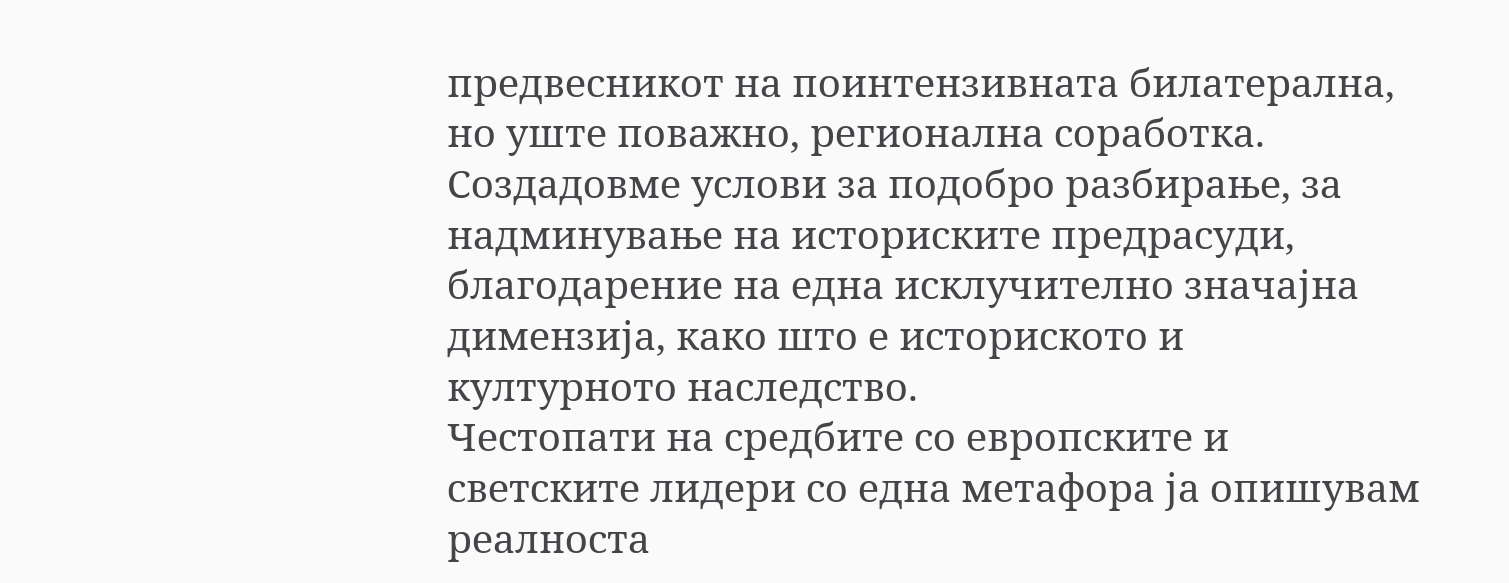предвесникот на поинтензивната билатерална, но уште поважно, регионална соработка. Создадовме услови за подобро разбирање, за надминување на историските предрасуди, благодарение на една исклучително значајна димензија, како што е историското и културното наследство.
Честопати на средбите со европските и светските лидери со една метафора ја опишувам реалноста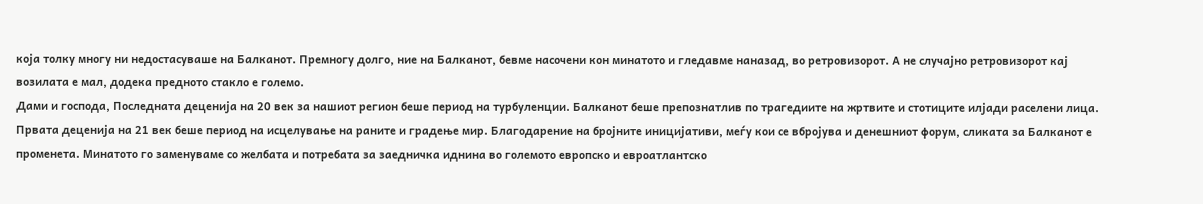која толку многу ни недостасуваше на Балканот. Премногу долго, ние на Балканот, бевме насочени кон минатото и гледавме наназад, во ретровизорот. А не случајно ретровизорот кај возилата е мал, додека предното стакло е големо.
Дами и господа, Последната деценија на 20 век за нашиот регион беше период на турбуленции. Балканот беше препознатлив по трагедиите на жртвите и стотиците илјади раселени лица.
Првата деценија на 21 век беше период на исцелување на раните и градење мир. Благодарение на бројните иницијативи, меѓу кои се вбројува и денешниот форум, сликата за Балканот е променета. Минатото го заменуваме со желбата и потребата за заедничка иднина во големото европско и евроатлантско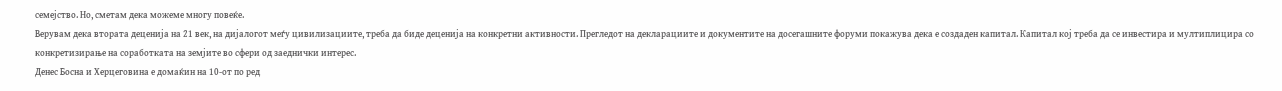семејство. Но, сметам дека можеме многу повеќе.
Верувам дека втората деценија на 21 век, на дијалогот меѓу цивилизациите, треба да биде деценија на конкретни активности. Прегледот на декларациите и документите на досегашните форуми покажува дека е создаден капитал. Капитал кој треба да се инвестира и мултиплицира со конкретизирање на соработката на земјите во сфери од заеднички интерес.
Денес Босна и Херцеговина е домаќин на 10-от по ред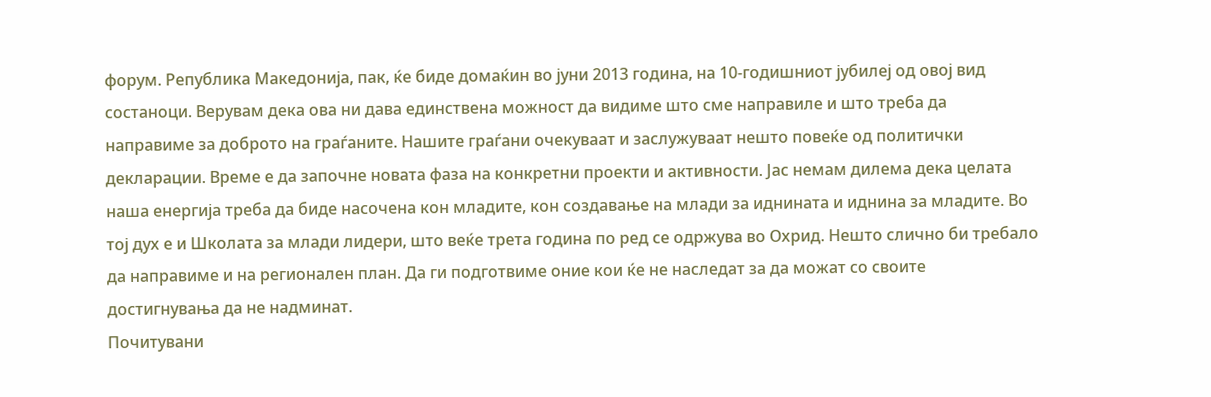форум. Република Македонија, пак, ќе биде домаќин во јуни 2013 година, на 10-годишниот јубилеј од овој вид состаноци. Верувам дека ова ни дава единствена можност да видиме што сме направиле и што треба да направиме за доброто на граѓаните. Нашите граѓани очекуваат и заслужуваат нешто повеќе од политички декларации. Време е да започне новата фаза на конкретни проекти и активности. Јас немам дилема дека целата наша енергија треба да биде насочена кон младите, кон создавање на млади за иднината и иднина за младите. Во тој дух е и Школата за млади лидери, што веќе трета година по ред се одржува во Охрид. Нешто слично би требало да направиме и на регионален план. Да ги подготвиме оние кои ќе не наследат за да можат со своите достигнувања да не надминат.
Почитувани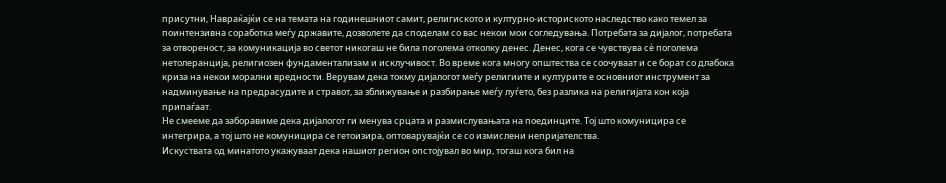присутни, Навраќајќи се на темата на годинешниот самит, религиското и културно-историското наследство како темел за поинтензивна соработка меѓу државите, дозволете да споделам со вас некои мои согледувања. Потребата за дијалог, потребата за отвореност, за комуникација во светот никогаш не била поголема отколку денес. Денес, кога се чувствува сè поголема нетолеранција, религиозен фундаментализам и исклучивост. Во време кога многу општества се соочуваат и се борат со длабока криза на некои морални вредности. Верувам дека токму дијалогот меѓу религиите и културите е основниот инструмент за надминување на предрасудите и стравот, за зближување и разбирање меѓу луѓето, без разлика на религијата кон која припаѓаат.
Не смееме да заборавиме дека дијалогот ги менува срцата и размислувањата на поединците. Тој што комуницира се интегрира, а тој што не комуницира се гетоизира, оптоварувајќи се со измислени непријателства.
Искуствата од минатото укажуваат дека нашиот регион опстојувал во мир, тогаш кога бил на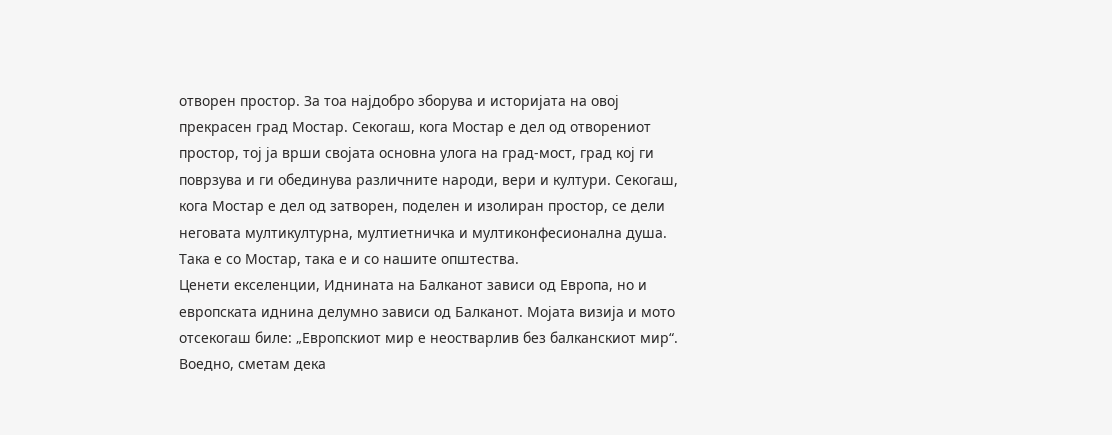отворен простор. За тоа најдобро зборува и историјата на овој прекрасен град Мостар. Секогаш, кога Мостар е дел од отворениот простор, тој ја врши својата основна улога на град-мост, град кој ги поврзува и ги обединува различните народи, вери и култури. Секогаш, кога Мостар е дел од затворен, поделен и изолиран простор, се дели неговата мултикултурна, мултиетничка и мултиконфесионална душа. Така е со Мостар, така е и со нашите општества.
Ценети екселенции, Иднината на Балканот зависи од Европа, но и европската иднина делумно зависи од Балканот. Мојата визија и мото отсекогаш биле: „Европскиот мир е неостварлив без балканскиот мир“. Воедно, сметам дека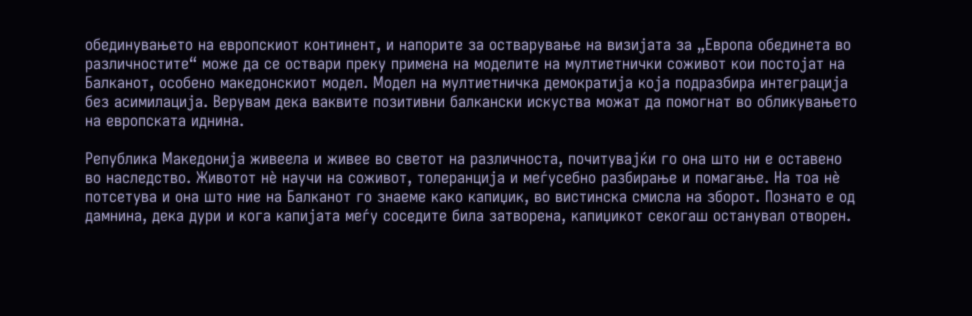обединувањето на европскиот континент, и напорите за остварување на визијата за „Европа обединета во различностите“ може да се оствари преку примена на моделите на мултиетнички соживот кои постојат на Балканот, особено македонскиот модел. Модел на мултиетничка демократија која подразбира интеграција без асимилација. Верувам дека ваквите позитивни балкански искуства можат да помогнат во обликувањето на европската иднина.

Република Македонија живеела и живее во светот на различноста, почитувајќи го она што ни е оставено во наследство. Животот нè научи на соживот, толеранција и меѓусебно разбирање и помагање. На тоа нè потсетува и она што ние на Балканот го знаеме како капиџик, во вистинска смисла на зборот. Познато е од дамнина, дека дури и кога капијата меѓу соседите била затворена, капиџикот секогаш останувал отворен.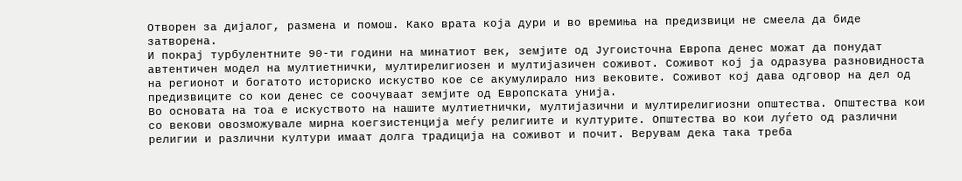Отворен за дијалог, размена и помош. Како врата која дури и во времиња на предизвици не смеела да биде затворена.
И покрај турбулентните 90-ти години на минатиот век, земјите од Југоисточна Европа денес можат да понудат автентичен модел на мултиетнички, мултирелигиозен и мултијазичен соживот. Соживот кој ја одразува разновидноста на регионот и богатото историско искуство кое се акумулирало низ вековите. Соживот кој дава одговор на дел од предизвиците со кои денес се соочуваат земјите од Европската унија.
Во основата на тоа е искуството на нашите мултиетнички, мултијазични и мултирелигиозни општества. Општества кои со векови овозможувале мирна коегзистенција меѓу религиите и културите. Општества во кои луѓето од различни религии и различни култури имаат долга традиција на соживот и почит. Верувам дека така треба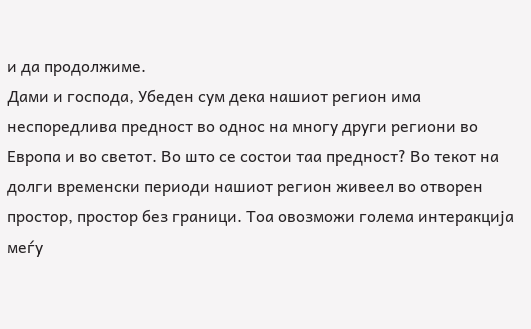и да продолжиме.
Дами и господа, Убеден сум дека нашиот регион има неспоредлива предност во однос на многу други региони во Европа и во светот. Во што се состои таа предност? Во текот на долги временски периоди нашиот регион живеел во отворен простор, простор без граници. Тоа овозможи голема интеракција меѓу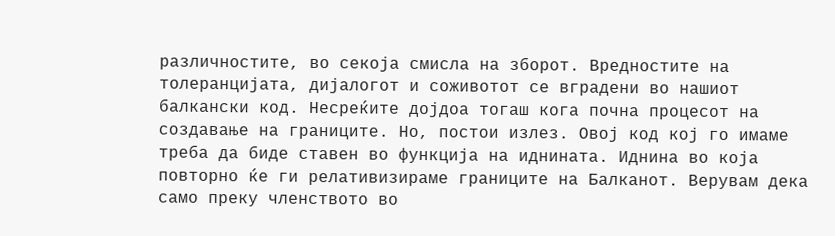различностите, во секоја смисла на зборот. Вредностите на толеранцијата, дијалогот и соживотот се вградени во нашиот балкански код. Несреќите дојдоа тогаш кога почна процесот на создавање на границите. Но, постои излез. Овој код кој го имаме треба да биде ставен во функција на иднината. Иднина во која повторно ќе ги релативизираме границите на Балканот. Верувам дека само преку членството во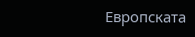Европската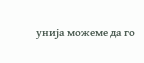унија можеме да го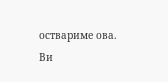оствариме ова.
Ви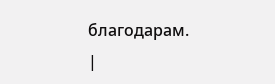благодарам.
|